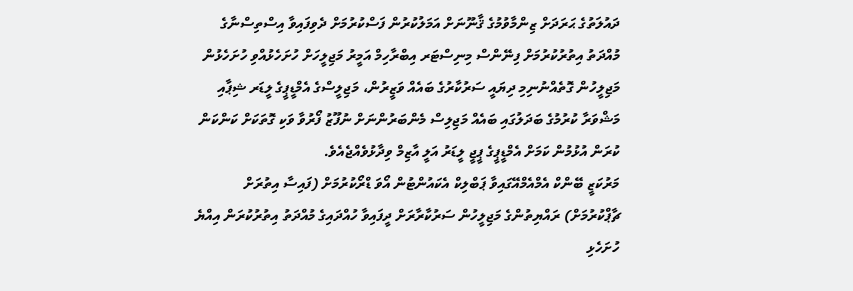ދައުލަތުގެ ޙަރަދަށް ޒިންމާވުމުގެ ޤާނޫނަށް އަމަލުކުރުން ފަސްކުރުމަށް ދެވިފައިވާ އިސްތިސްނާގެ މުއްދަތު އިތުރުކުރުމަށް ފިނޭންސް މިނިސްޓަރ އިބްރާހިމް އަމީރު މަޖިލީހަށް ހުށަހެޅުއްވި ހުށަހެޅުން މަޖިލީހުން ގޮތެއްނުނިމި ދިޔައީ ސަރުކާރުގެ ބައެއް ވަޒީރުން، މަޖިލީސްގެ އެމްޑީޕީގެ ލީޑަރ ޝިޕާއި މަޝްވަރާ ކުރުމުގެ ބަދަލުގައި ބައެއް މަޖިލިސް މެންބަރުންނަށް ނުފޫޒު ފޯރުވާ ވަކި ގޮތަކަށް ކަންކަން ކުރަން އުޅުމުން ކަމަށް އެމްޑީޕީގެ ޕީޖީ ލީޑަރު އަލީ އާޒިމް ވިދާޅުވެއްޖެއެވެ.
މަރުކަޒީ ބޭންކް އެމްއެމްއޭގައިވާ ޕަބްލިކް އެކައުންޓުން އޯވަ ޑްރޯކުރުމަށް (ފައިސާ އިތުރަށް ޗާޕްކުރުމަށް) ރައްޔިތުންގެ މަޖިލީހުން ސަރުކާރާރަށް ދީފައިވާ ހުއްދައިގެ މުއްދަތު އިތުރުކުރަން އިއްޔެ ހުށަހެޅި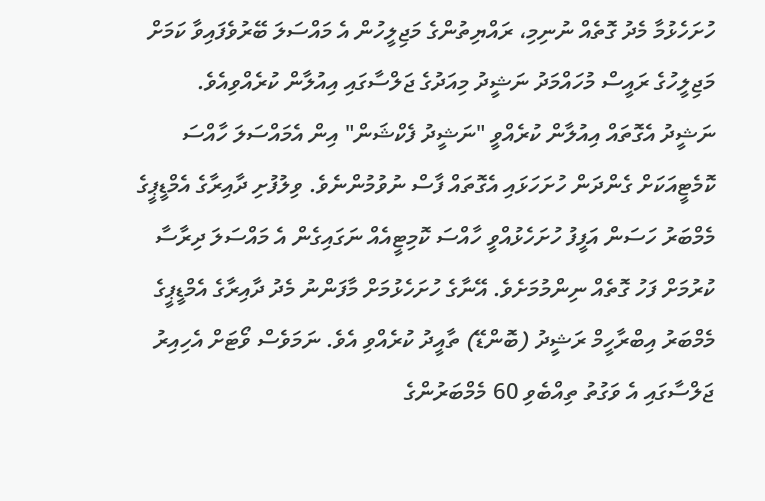ހުށަހެޅުމާ މެދު ގޮތެއް ނުނިމި، ރައްޔިތުންގެ މަޖިލީހުން އެ މައްސަލަ ބޭރުވެފައިވާ ކަމަށް މަޖިލީހުގެ ރައީސް މުހައްމަދު ނަޝީދު މިއަދުގެ ޖަލްސާގައި އިއުލާން ކުރެއްވިއެވެ.
ނަޝީދު އެގޮތައް އިއުލާން ކުރެއްވީ "ނަޝީދު ފެކްޝަން" އިން އެމައްސަލަ ހާއްސަ ކޮމެޓީއަކަށް ގެންދަން ހުށަހަޅައި އެގޮތައް ފާސް ނުވުމުންނެވެ. ވިލުފުށި ދާއިރާގެ އެމްޑީޕީގެ މެމްބަރު ހަސަން އަފީފު ހުށަހެޅުއްވީ ހާއްސަ ކޮމިޓީއެއް ނަގައިގެން އެ މައްސަލަ ދިރާސާ ކުރުމަށް ފަހު ގޮތެއް ނިންމުމަށެވެ. އޭނާގެ ހުށަހެޅުމަށް މާފަންނު މެދު ދާއިރާގެ އެމްޑީޕީގެ މެމްބަރު އިބްރާހީމް ރަޝީދު (ބޮންޑޭ) ތާއީދު ކުރެއްވި އެވެ. ނަމަވެސް ވޯޓަށް އެހިއިރު ޖަލްސާގައި އެ ވަގުތު ތިއްބެވި 60 މެމްބަރުންގެ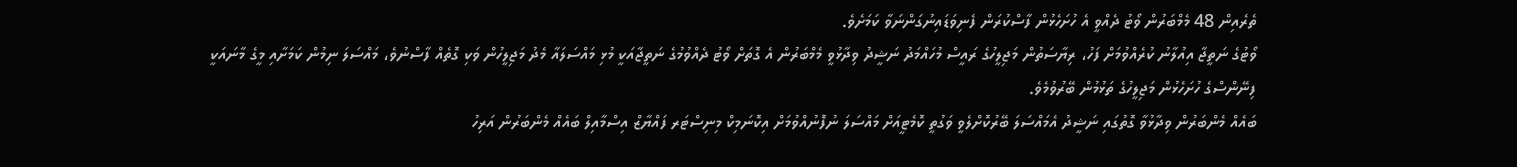ތެރެއިން 48 މެމްބަރުން ވޯޓު ދެއްވީ އެ ހުށަހެޅުން ފާސްކުރަން ފެނިވަޑައިނުގަންނަވާ ކަމަށެވެ.
ވޯޓުގެ ނަތީޖާ އިއުލާނު ކުރެއްވުމަށް ފަހު، ރިޔާސަތުން މަޖިލީހުގެ ރައީސް މުހައްމަދު ނަޝީދު ވިދާޅުވީ މެމްބަރުން އެ ގޮތަށް ވޯޓު ދެއްވުމުގެ ނަތީޖާއަކީ މުޅި މައްސަލައާ މެދު މަޖިލީހުން ވަކި ގޮތެއް ފާސްނުވެ، މައްސަލަ ނިމުން ކަމަށާއި މީގެ މާނައަކީ ފިނޭންސްގެ ހުށަހެޅުން މަޖިލީހުގެ ތަޅުމުން ބޭރުވުމެވެ.
ބައެއް މެންބަރުން ވިދާޅުވާ ގޮތުގައި ނަޝީދު އެމައްސަލަ ބޭރުކޮށްލެވީ ވަގުތީ ކޮމެޓީއަށް މައްސަލަ ނުފޮނުއްވުމަށް އިކޮނަމިކް މިނިސްޓަރ ފައްޔާޒް އިސްމާއިލް ބައެއް މެންބަރުން އަރިހު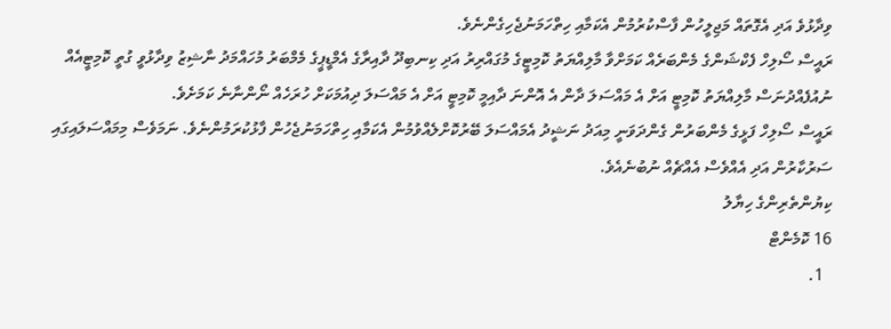ވިދާޅުވެ އަދި އެގޮތައް މަޖިލީހުން ފާސްކުރުމުން އެކަމާއި ހިތްހަމަނުޖެހިގެންނެވެ.
ރައީސް ސޯލިހް ފެކްޝަންގެ މެންބަރެއް ކަމަށްވާ މާލިއްޔަތު ކޮމިޓީގެ މުގައްރިރު އަދި ކިނބިދޫ ދާއިރާގެ އެމްޑީޕީގެ މެމްބަރު މުހައްމަދު ނާޝިޒު ވިދާޅުވީ ގުތީ ކޮމިޓީއެއް ނުއުފެއްދުނަސް މާލިއްޔަތު ކޮމިޓީ އަށް އެ މައްސަލަ ދާން އެ އޮންނަ ދާއިމީ ކޮމިޓީ އަށް އެ މައްސަލަ ދިއުމަކަށް ހުރަހެއް ނޯންނާނެ ކަމަށެވެ.
ރައީސް ސޯލިހް ފަޅީގެ މެންބަރުން ގެންދަވަނީ މިއަދު ނަޝީދު އެމައްސަލަ ބޭރުކޮށްލެއްވުމުން އެކަމާއި ހިތްހަމަނުޖެހުން ފާޅުކުރަމުންނެވެ. ނަމަވެސް މިމައްސަލައިގައި ސަރުކާރުން އަދި އެއްވެސް އެއްޗެއް ނުބުނެއެވެ.
ކިޔުންތެރިންގެ ހިޔާލު
16 ކޮމެންޓް
  1.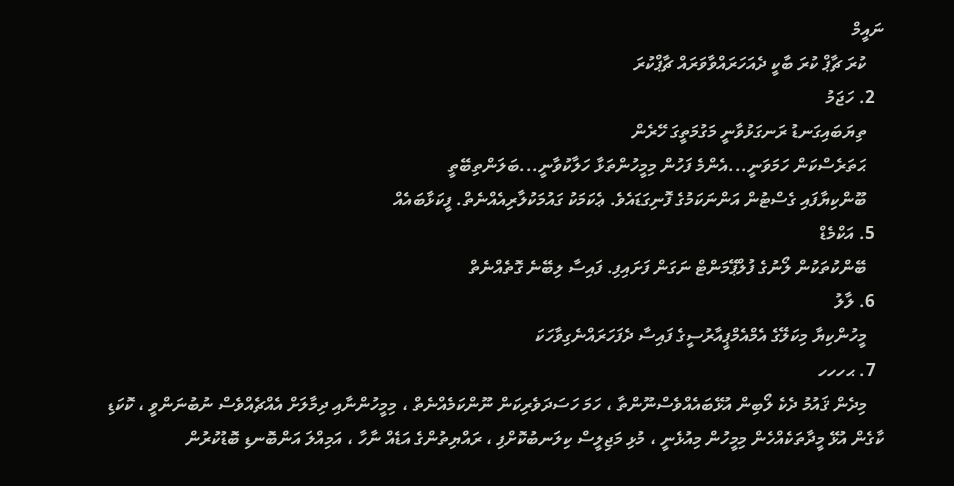ނައީމް
    ކުރަ ޗާޕް ކުރަ ބާކީ ދެއަހަރައްވާވަރައް ޗާޕްކުރަ
  2. ހަޖަމު
    ތިޔަބައިގަނޑު ރަނގަޅުވާނީ މަގުމަތީގަ ހޭރެން
    ޙަތަރެސްކަން ހަމަވަނީ...އެންމެ ފަހުން މިމީހުންތަޅާ ހަލާކުވާނީ...ބަލަންތިބޭތީ
    ބޫންކިޔާފައި ގެސްޓުން އަންނަކަމުގެ ފޮނިގަޑައެވެ. ޢެކަމަކު ގައުމަކުލާރިއެއްނެތް. ފީކަޅާބައެއް
  5. އަކްމެޑް
    ބޭންކުތަކުން ލޯނުގެ ފުލްޕޭމަންޓް ނަގަން ފަށައިފި. ފައިސާ ލިބޭނެ ގޮތެއްނެތް
  6. ލާލު
    މީހުންކިޔާ މިކަލޭގެ އެމްއެމްޕީއާރުސީގެ ފައިސާ ދެފަހަރައްނެގިވާހަކަ
  7. ޙހހހ
    މިދެން ޤައުމު ދެކެ ލޯބިން އުޅޭބައެއްވެސްނޫންތާ ، ހަމަ ހަސަދަވެރިކަން ނޫންކަމެއްނެތް ، މިމީހުންނާއި ދިމާލަށް އެއްޗެއްވެސް ނުބުނަންވީ ، ކޮކަޑި ކާގެން އުޅޭ މީދާތަކެއްހެން މިމީހުން މިއުޅެނީ ، މުޅި މަޖިލީސް ކިލަނބުކޮށްފި ، ރައްޔިތުންގެ އަޑެއް ނާހާ ، އަމިއްލަ އަންބޮނޑި ބޮޑުކުރުން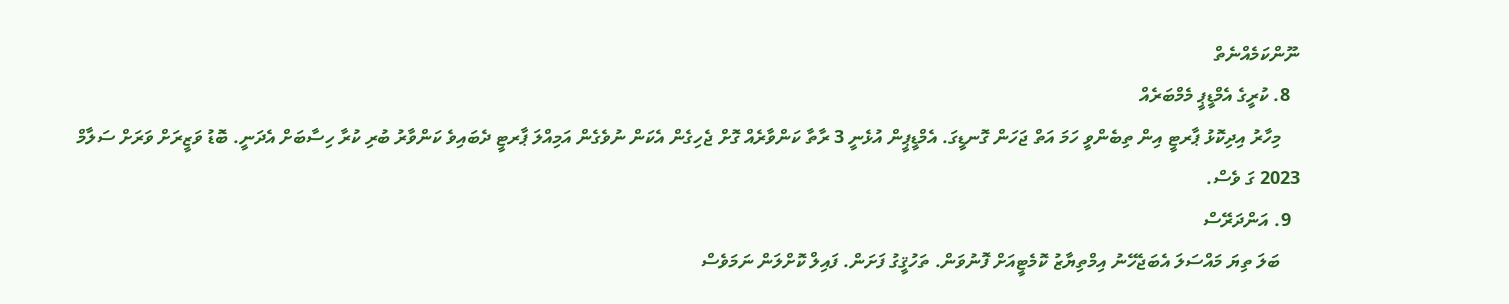ނޫންކަމެއްނެތް
  8. ކުރީގެ އެމްޑީޕީ މެމްބަރެއް
    މިހާރު އިދިކޮޅު ޕާރޓީ އިން ތިބެންވީ ހަމަ އަތް ޖަހަން ގޮނޑީގަ. އެމްޑީޕީން އުޅެނީ 3 ރާތާ ކަންވާރެއް ގޮށް ޖެހިގެން އެކަން ނުވެގެން އަމިއްލަ ޕާރޓީ ދެބައިވެ ކަންވާރު ބުރި ކުރާ ހިސާބަށް އެދަނީ. ބޮޑު ވަޒީރަށް ވަރަށް ސަލާމް 2023 ގަ ވެސް.
  9. އަންދަރޭސް
    ބަލަ ތިޔަ މައްސަލަ އެބަޖެހޭނު އިމްތިޔާޒު ކޮމެޓީއަށް ފޮނުވަން. ތަހުޤީގު ފަށަން. ފައިލް ކޮށްލަން ނަމަވެސް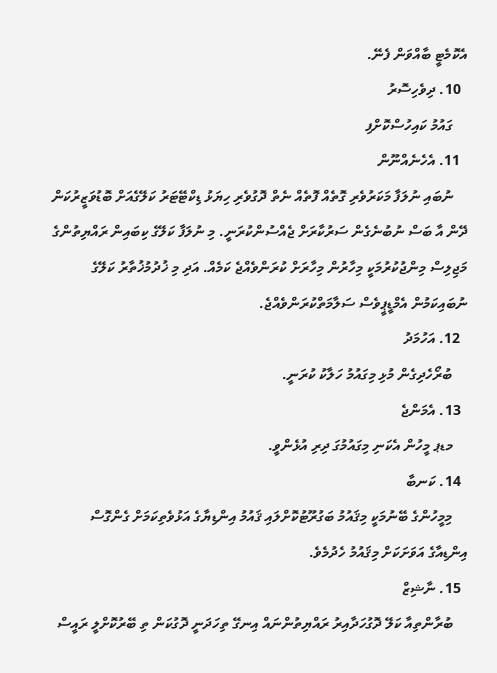އެކޮމެޓީ ބާއްވަން ފެނޭ.
  10. ދިވެހިސޮރު
    ގައުމު ކައިހުސްކޮށްފި
  11. އެހެނެއްނޫން
    ނުބައި ނުލަފާ މަކަރުވެރި ގޮތެއް ފޮތެއް ނެތް ދޮގުވެރި ހިޔަޅު ޑިކްޓޭޓަރު ކަލޭގެއަށް ބޮޑުވަޒީރުކަން ދޭން އާ ބަސް ނުބުނެގެން ސަރުކާރަށް ޖެއްސުންކުރަނީ. މި ނުލަފާ ކަލޭގެ ކިބައިން ރައްޔިތުންގެ މަޖިލިސް މިންޖުކުރުމަކީ މިހާރުން މިހާރަށް ކުރަންވެއްޖެ ކަމެއް. އަދި މި ޚުދުމުޚުތާރު ކަލޭގެ ނުބައިކަމުން އެމްޑީޕީވެސް ސަލާމަތްކުރަންވެއްޖެ.
  12. އަހުމަދު
    ބުރޯހެދިގެން މުޅި މިގައުމު ހަލާކު ކުރަނީ.
  13. އެމަންޖެ
    މޑޕ މީހުން އެކަނި މިގައުމުގަ ދިރި އުޅެންވީ.
  14. ކަނބާ
    މިމީހުންގެ ބޭނުމަކީ މިޤައުމު ބަގުރޫޓުކޮށްލައި ޤައުމު އިންޑިޔާގެ އަޅުވެތިކަމަށް ގެންގޮސް އިންޑިއާގެ އަވަށަކަށް މިޤައުމު ހެދުމެވެ.
  15. ނާޝިޒް
    ބުރާންތިއާ ކަލޭ ދޮގުހަދާއިރު ރައްޔިތުންނައް އިނގޭ ތިހަދަނީ ދޮގުކަން ތި ބޭރުކޮށްލީ ރައީސް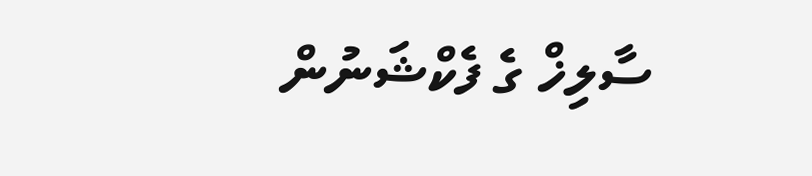ސާލިޚް ގެ ފެކްޝަނުން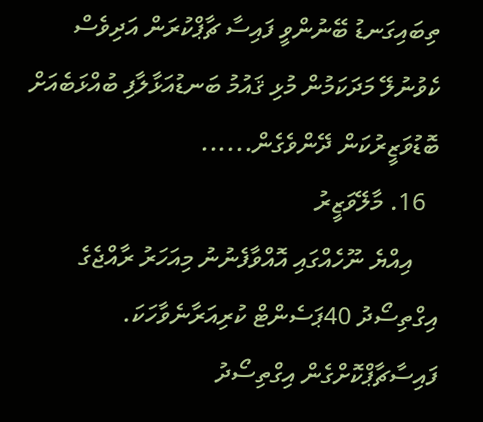ތިބައިގަނޑު ބޭނުންވީ ފައިސާ ޗާޕްކުރަން އަދިވެސް ކެވުނުލޭ މަދަކަމުން މުޅި ޤައުމު ބަނޑުއަޅާލާފި ބުއްޅަބެއަށް ބޮޑުވަޒީރުކަން ދޭންވެގެން......
  16. މާލޭވަޒީރު
    އިއްޔެ ނޫހެއްގައި އޮއްވާފެނުނު މިއަހަރު ރާއްޖެގެ އިގްތިސޯދު 40ޕަސެންޓް ކުރިއަރާނެވާހަކަ. ފައިސާޗާޕްކޮށްގެން އިގްތިސޯދު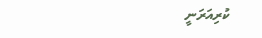ކުރިއަރަނީ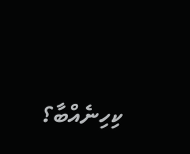ކިހިނެއްބާ؟